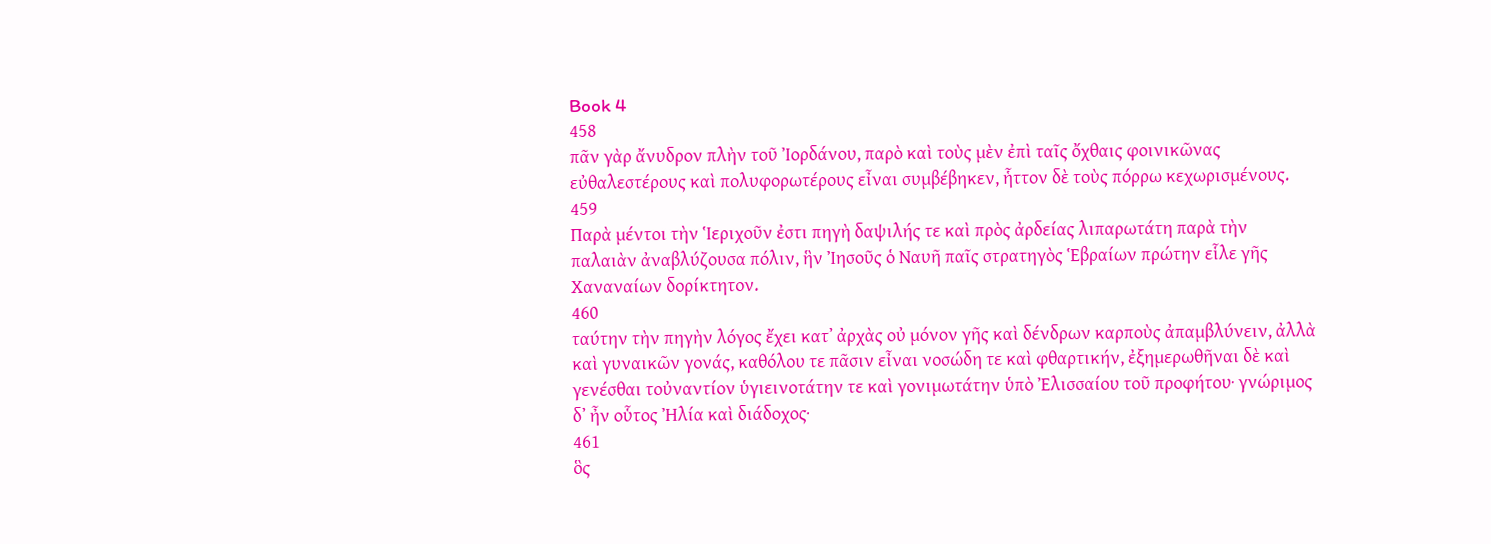Book 4
458
πᾶν γὰρ ἄνυδρον πλὴν τοῦ Ἰορδάνου, παρὸ καὶ τοὺς μὲν ἐπὶ ταῖς ὄχθαις φοινικῶνας εὐθαλεστέρους καὶ πολυφορωτέρους εἶναι συμβέβηκεν, ἧττον δὲ τοὺς πόρρω κεχωρισμένους.
459
Παρὰ μέντοι τὴν Ἱεριχοῦν ἐστι πηγὴ δαψιλής τε καὶ πρὸς ἀρδείας λιπαρωτάτη παρὰ τὴν παλαιὰν ἀναβλύζουσα πόλιν, ἣν Ἰησοῦς ὁ Ναυῆ παῖς στρατηγὸς Ἑβραίων πρώτην εἷλε γῆς Χαναναίων δορίκτητον.
460
ταύτην τὴν πηγὴν λόγος ἔχει κατʼ ἀρχὰς οὐ μόνον γῆς καὶ δένδρων καρποὺς ἀπαμβλύνειν, ἀλλὰ καὶ γυναικῶν γονάς, καθόλου τε πᾶσιν εἶναι νοσώδη τε καὶ φθαρτικήν, ἐξημερωθῆναι δὲ καὶ γενέσθαι τοὐναντίον ὑγιεινοτάτην τε καὶ γονιμωτάτην ὑπὸ Ἐλισσαίου τοῦ προφήτου· γνώριμος δʼ ἦν οὗτος Ἠλία καὶ διάδοχος·
461
ὃς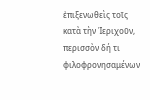ἐπιξενωθεὶς τοῖς κατὰ τὴν Ἱεριχοῦν, περισσὸν δή τι φιλοφρονησαμένων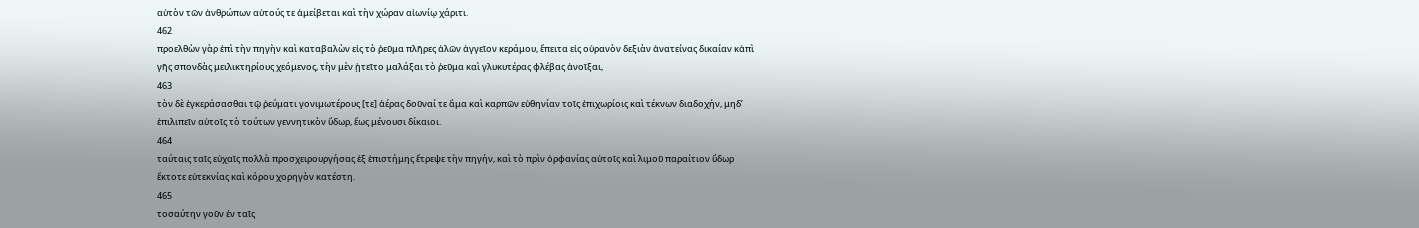αὐτὸν τῶν ἀνθρώπων αὐτούς τε ἀμείβεται καὶ τὴν χώραν αἰωνίῳ χάριτι.
462
προελθὼν γὰρ ἐπὶ τὴν πηγὴν καὶ καταβαλὼν εἰς τὸ ῥεῦμα πλῆρες ἁλῶν ἀγγεῖον κεράμου, ἔπειτα εἰς οὐρανὸν δεξιὰν ἀνατείνας δικαίαν κἀπὶ γῆς σπονδὰς μειλικτηρίους χεόμενος, τὴν μὲν ᾐτεῖτο μαλάξαι τὸ ῥεῦμα καὶ γλυκυτέρας φλέβας ἀνοῖξαι,
463
τὸν δὲ ἐγκεράσασθαι τῷ ῥεύματι γονιμωτέρους [τε] ἀέρας δοῦναί τε ἅμα καὶ καρπῶν εὐθηνίαν τοῖς ἐπιχωρίοις καὶ τέκνων διαδοχήν, μηδʼ ἐπιλιπεῖν αὐτοῖς τὸ τούτων γεννητικὸν ὕδωρ, ἕως μένουσι δίκαιοι.
464
ταύταις ταῖς εὐχαῖς πολλὰ προσχειρουργήσας ἐξ ἐπιστήμης ἔτρεψε τὴν πηγήν, καὶ τὸ πρὶν ὀρφανίας αὐτοῖς καὶ λιμοῦ παραίτιον ὕδωρ ἔκτοτε εὐτεκνίας καὶ κόρου χορηγὸν κατέστη.
465
τοσαύτην γοῦν ἐν ταῖς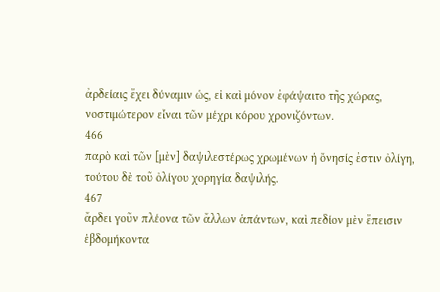ἀρδείαις ἔχει δύναμιν ὡς, εἰ καὶ μόνον ἐφάψαιτο τῆς χώρας, νοστιμώτερον εἶναι τῶν μέχρι κόρου χρονιζόντων.
466
παρὸ καὶ τῶν [μὲν] δαψιλεστέρως χρωμένων ἡ ὄνησίς ἐστιν ὀλίγη, τούτου δὲ τοῦ ὀλίγου χορηγία δαψιλής.
467
ἄρδει γοῦν πλέονα τῶν ἄλλων ἁπάντων, καὶ πεδίον μὲν ἔπεισιν ἑβδομήκοντα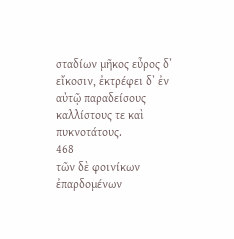σταδίων μῆκος εὖρος δʼ εἴκοσιν, ἐκτρέφει δʼ ἐν αὐτῷ παραδείσους καλλίστους τε καὶ πυκνοτάτους.
468
τῶν δὲ φοινίκων ἐπαρδομένων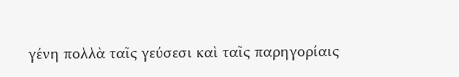γένη πολλὰ ταῖς γεύσεσι καὶ ταῖς παρηγορίαις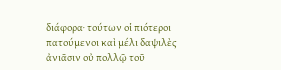διάφορα· τούτων οἱ πιότεροι πατούμενοι καὶ μέλι δαψιλὲς ἀνιᾶσιν οὐ πολλῷ τοῦ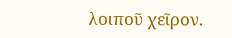λοιποῦ χεῖρον.